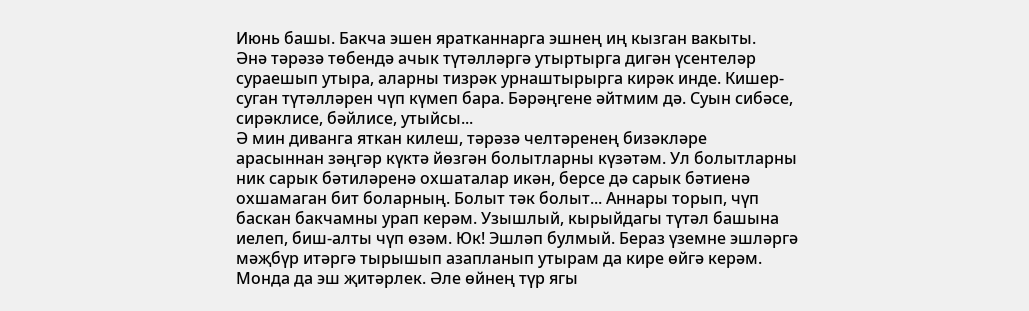Июнь башы. Бакча эшен яратканнарга эшнең иң кызган вакыты.
Әнә тәрәзә төбендә ачык түтәлләргә утыртырга дигән үсентеләр сураешып утыра, аларны тизрәк урнаштырырга кирәк инде. Кишер-суган түтәлләрен чүп күмеп бара. Бәрәңгене әйтмим дә. Суын сибәсе, сирәклисе, бәйлисе, утыйсы...
Ә мин диванга яткан килеш, тәрәзә челтәренең бизәкләре арасыннан зәңгәр күктә йөзгән болытларны күзәтәм. Ул болытларны ник сарык бәтиләренә охшаталар икән, берсе дә сарык бәтиенә охшамаган бит боларның. Болыт тәк болыт... Аннары торып, чүп баскан бакчамны урап керәм. Узышлый, кырыйдагы түтәл башына иелеп, биш-алты чүп өзәм. Юк! Эшләп булмый. Бераз үземне эшләргә мәҗбүр итәргә тырышып азапланып утырам да кире өйгә керәм.
Монда да эш җитәрлек. Әле өйнең түр ягы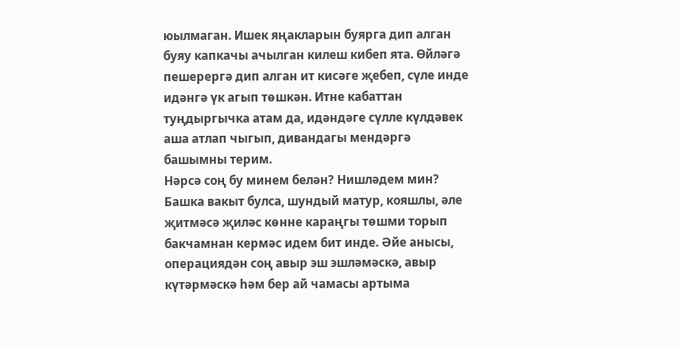юылмаган. Ишек яңакларын буярга дип алган буяу капкачы ачылган килеш кибеп ята. Өйләгә пешерергә дип алган ит кисәге җебеп, сүле инде идәнгә үк агып төшкән. Итне кабаттан туңдыргычка атам да, идәндәге сүлле күлдәвек аша атлап чыгып, дивандагы мендәргә башымны терим.
Нәрсә соң бу минем белән? Нишләдем мин? Башка вакыт булса, шундый матур, кояшлы, әле җитмәсә җиләс көнне караңгы төшми торып бакчамнан кермәс идем бит инде. Әйе анысы, операциядән соң авыр эш эшләмәскә, авыр күтәрмәскә һәм бер ай чамасы артыма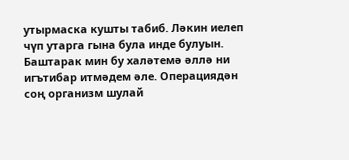утырмаска кушты табиб. Ләкин иелеп чүп утарга гына була инде булуын.
Баштарак мин бу халәтемә әллә ни игътибар итмәдем әле. Операциядән соң организм шулай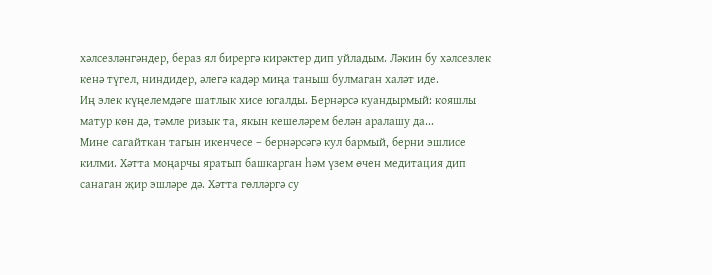хәлсезләнгәндер, бераз ял бирергә кирәктер дип уйладым. Ләкин бу хәлсезлек кенә түгел, ниндидер, әлегә кадәр миңа таныш булмаган халәт иде.
Иң элек күңелемдәге шатлык хисе югалды. Бернәрсә куандырмый: кояшлы матур көн дә, тәмле ризык та, якын кешеләрем белән аралашу да...
Мине сагайткан тагын икенчесе – бернәрсәгә кул бармый, берни эшлисе килми. Хәтта моңарчы яратып башкарган һәм үзем өчен медитация дип санаган җир эшләре дә. Хәтта гөлләргә су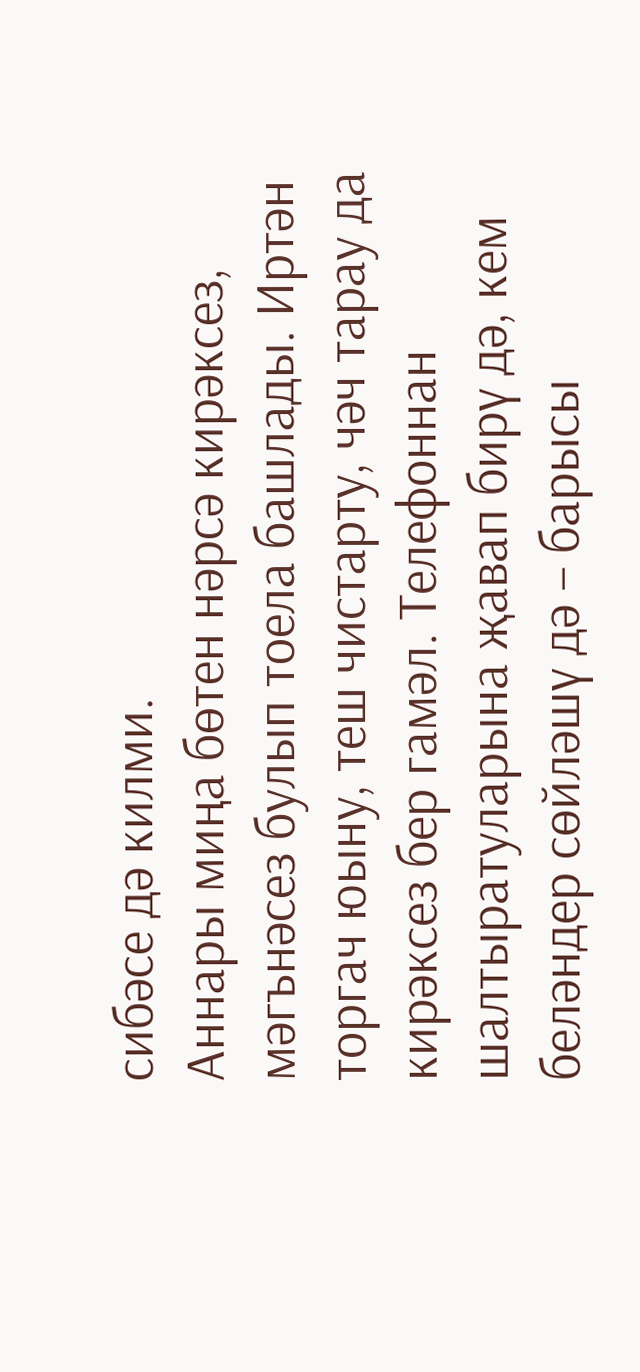сибәсе дә килми.
Аннары миңа бөтен нәрсә кирәксез, мәгънәсез булып тоела башлады. Иртән торгач юыну, теш чистарту, чәч тарау да кирәксез бер гамәл. Телефоннан шалтыратуларына җавап бирү дә, кем беләндер сөйләшү дә – барысы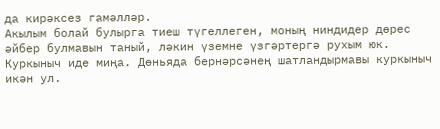да кирәксез гамәлләр.
Акылым болай булырга тиеш түгеллеген, моның ниндидер дөрес әйбер булмавын таный, ләкин үземне үзгәртергә рухым юк.
Куркыныч иде миңа. Дөньяда бернәрсәнең шатландырмавы куркыныч икән ул.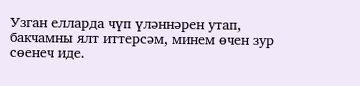Узган елларда чүп үләннәрен утап, бакчамны ялт иттерсәм, минем өчен зур сөенеч иде.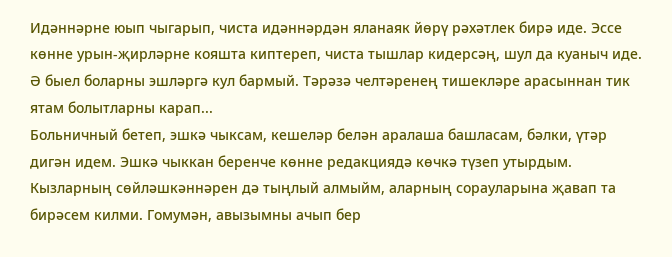Идәннәрне юып чыгарып, чиста идәннәрдән яланаяк йөрү рәхәтлек бирә иде. Эссе көнне урын-җирләрне кояшта киптереп, чиста тышлар кидерсәң, шул да куаныч иде. Ә быел боларны эшләргә кул бармый. Тәрәзә челтәренең тишекләре арасыннан тик ятам болытларны карап...
Больничный бетеп, эшкә чыксам, кешеләр белән аралаша башласам, бәлки, үтәр дигән идем. Эшкә чыккан беренче көнне редакциядә көчкә түзеп утырдым. Кызларның сөйләшкәннәрен дә тыңлый алмыйм, аларның сорауларына җавап та бирәсем килми. Гомумән, авызымны ачып бер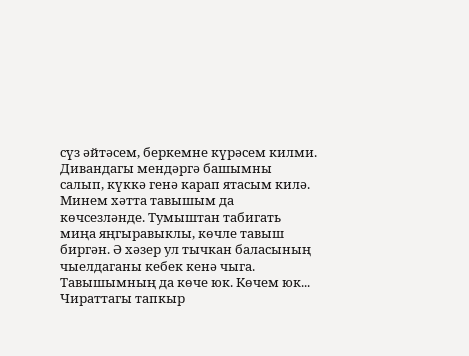сүз әйтәсем, беркемне күрәсем килми. Дивандагы мендәргә башымны салып, күккә генә карап ятасым килә.
Минем хәтта тавышым да көчсезләнде. Тумыштан табигать миңа яңгыравыклы, көчле тавыш биргән. Ә хәзер ул тычкан баласының чыелдаганы кебек кенә чыга. Тавышымның да көче юк. Көчем юк...
Чираттагы тапкыр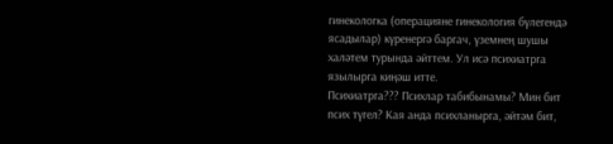гинекологка (операцияне гинекология бүлегендә ясадылар) күренергә баргач, үземнең шушы халәтем турында әйттем. Ул исә психиатрга язылырга киңәш итте.
Психиатрга??? Психлар табибынамы? Мин бит псих түгел? Кая анда психланырга, әйтәм бит,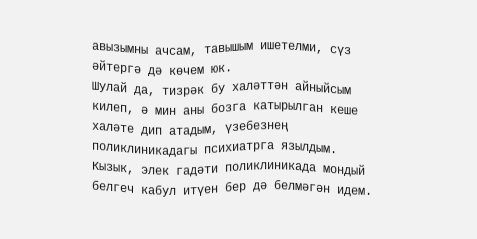авызымны ачсам, тавышым ишетелми, сүз әйтергә дә көчем юк.
Шулай да, тизрәк бу халәттән айныйсым килеп, ә мин аны бозга катырылган кеше халәте дип атадым, үзебезнең поликлиникадагы психиатрга язылдым. Кызык, элек гадәти поликлиникада мондый белгеч кабул итүен бер дә белмәгән идем.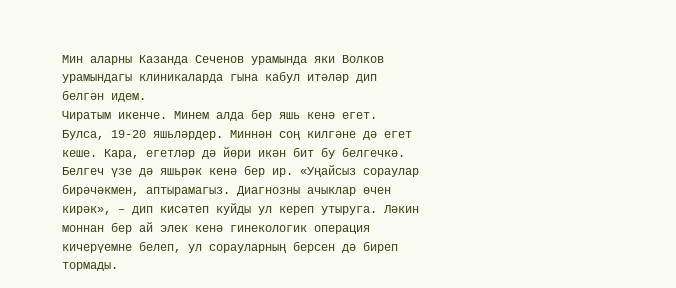Мин аларны Казанда Сеченов урамында яки Волков урамындагы клиникаларда гына кабул итәләр дип белгән идем.
Чиратым икенче. Минем алда бер яшь кенә егет. Булса, 19-20 яшьләрдер. Миннән соң килгәне дә егет кеше. Кара, егетләр дә йөри икән бит бу белгечкә.
Белгеч үзе дә яшьрәк кенә бер ир. «Уңайсыз сораулар бирәчәкмен, аптырамагыз. Диагнозны ачыклар өчен кирәк», – дип кисәтеп куйды ул кереп утыруга. Ләкин моннан бер ай элек кенә гинекологик операция кичерүемне белеп, ул сорауларның берсен дә биреп тормады.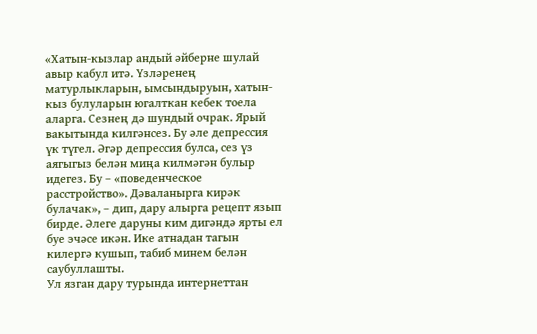«Хатын-кызлар андый әйберне шулай авыр кабул итә. Үзләренең матурлыкларын, ымсындыруын, хатын-кыз булуларын югалткан кебек тоела аларга. Сезнең дә шундый очрак. Ярый вакытында килгәнсез. Бу әле депрессия үк түгел. Әгәр депрессия булса, сез үз аягыгыз белән миңа килмәгән булыр идегез. Бу – «поведенческое расстройство». Дәваланырга кирәк булачак», – дип, дару алырга рецепт язып бирде. Әлеге даруны ким дигәндә ярты ел буе эчәсе икән. Ике атнадан тагын килергә кушып, табиб минем белән саубуллашты.
Ул язган дару турында интернеттан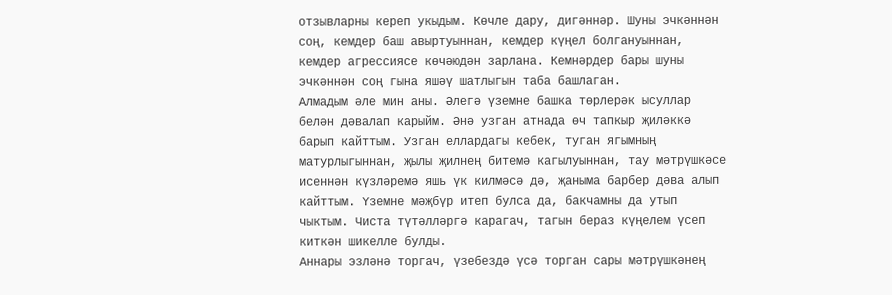отзывларны кереп укыдым. Көчле дару, дигәннәр. Шуны эчкәннән соң, кемдер баш авыртуыннан, кемдер күңел болгануыннан, кемдер агрессиясе көчәюдән зарлана. Кемнәрдер бары шуны эчкәннән соң гына яшәү шатлыгын таба башлаган.
Алмадым әле мин аны. Әлегә үземне башка төрлерәк ысуллар белән дәвалап карыйм. Әнә узган атнада өч тапкыр җиләккә барып кайттым. Узган еллардагы кебек, туган ягымның матурлыгыннан, җылы җилнең битемә кагылуыннан, тау мәтрүшкәсе исеннән күзләремә яшь үк килмәсә дә, җаныма барбер дәва алып кайттым. Үземне мәҗбүр итеп булса да, бакчамны да утып чыктым. Чиста түтәлләргә карагач, тагын бераз күңелем үсеп киткән шикелле булды.
Аннары эзләнә торгач, үзебездә үсә торган сары мәтрүшкәнең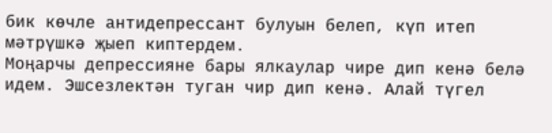бик көчле антидепрессант булуын белеп, күп итеп мәтрүшкә җыеп киптердем.
Моңарчы депрессияне бары ялкаулар чире дип кенә белә идем. Эшсезлектән туган чир дип кенә. Алай түгел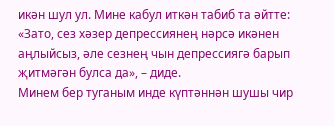икән шул ул. Мине кабул иткән табиб та әйтте: «Зато, сез хәзер депрессиянең нәрсә икәнен аңлыйсыз, әле сезнең чын депрессиягә барып җитмәгән булса да», – диде.
Минем бер туганым инде күптәннән шушы чир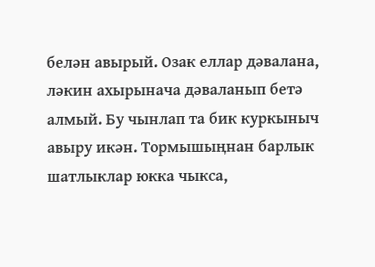белән авырый. Озак еллар дәвалана, ләкин ахырынача дәваланып бетә алмый. Бу чынлап та бик куркыныч авыру икән. Тормышыңнан барлык шатлыклар юкка чыкса,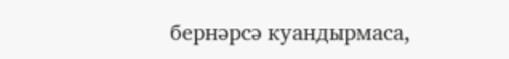бернәрсә куандырмаса,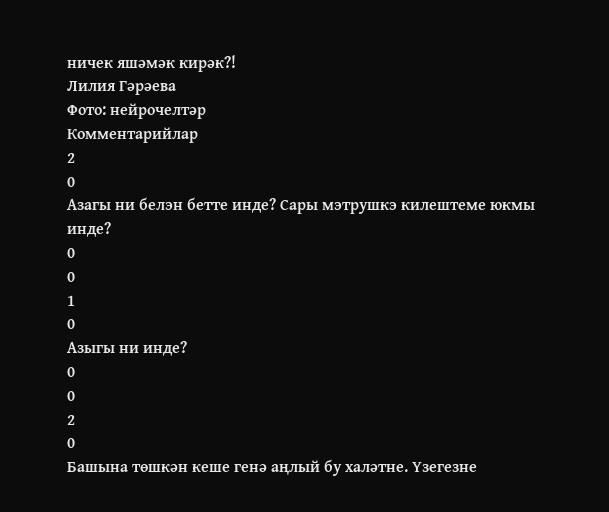ничек яшәмәк кирәк?!
Лилия Гәрәева
Фото: нейрочелтәр
Комментарийлар
2
0
Азагы ни белэн бетте инде? Сары мэтрушкэ килештеме юкмы инде?
0
0
1
0
Азыгы ни инде?
0
0
2
0
Башына төшкән кеше генә аңлый бу халәтне. Үзегезне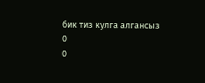бик тиз кулга алгансыз
0
0